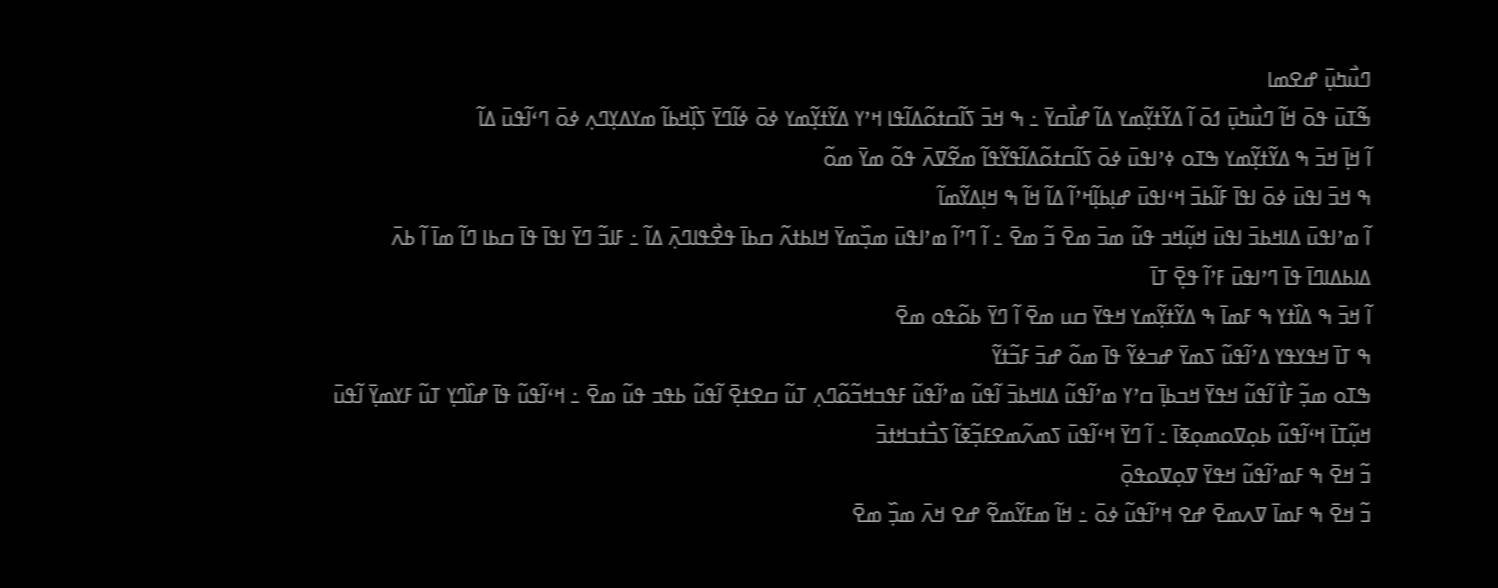ߣߎ߯ߤߎ߲߫ ߝߐߘߊ
ߒ߬ߠߎ߫ ߟߋ߫ ߞߊ߬ ߣߎ߯ߤߎ߲߫ ߗߋ߫ ߊ߬ ߡߌ߬ߙߌ߲߬ߘߌ ߡߊ߬ ߝߊ߯ߛߌ߫ ߸ ߒ ߞߏ߫ ߖߊ߬ߛߙߋ߬ߡߊ߬ߟߊ ߞߴߌ ߡߌ߬ߙߌ߲߬ߘߌ ߦߋ߫ ߦߊ߬ߣߌ߫ ߖߊ߲߰ߞߕߊ߬ ߘߌߡߌ߲ߣߍ߲ ߦߋ߫ ߣߵߊ߬ߟߎ߫ ߡߊ߬
ߊ߬ ߞߊ߲߫ ߞߏ߫ ߒ ߡߌ߬ߙߌ߲߬ߘߌ ߒߠߋ ߦߴߊߟߎ߫ ߦߋ߫ ߖߊ߬ߛߙߋ߬ߡߊ߬ߟߌ߬ߟߊ߬ ߘߐ߬ߜߍ߫ ߟߋ߬ ߘߌ߫ ߘߋ߬
ߒ ߞߏ߫ ߊߟߎ߫ ߦߋ߫ ߊߟߊ߫ ߓߊ߬ߕߏ߫ ߞߵߊߟߎ߫ ߝߊ߲ߕߊ߲߬ߞߴߊ߬ ߡߊ߬ ߞߊ߬ ߒ ߞߊ߲ߡߌ߬ߘߊ߬
ߊ߬ ߘߴߊߟߎ߫ ߡߊߞߕߏ߫ ߊߟߎ߫ ߞߎ߲߬ߞߏ ߟߎ߬ ߘߏ߫ ߘߐ߫ ߏ߬ ߘߐ߫ ߸ ߊ߬ ߣߴߊ߬ ߘߴߊߟߎ߫ ߘߏ߲߰ߘߌ߫ ߞߊߕߙߍ߬ ߛߕߊ߫ ߟߐ߯ߟߊߣߍ߲߫ ߡߊ߬ ߸ ߓߊߏ߬ ߣߌ߫ ߊߟߊ߫ ߟߊ߫ ߛߕߊ ߣߊ߬ ߘߊ߫ ߊ߬ ߕߍ߫ ߡߊߕߡߊߣߊ߫ ߟߊ߫ ߣߴߊߟߎ߫ ߓߴߊ߬ ߟߐ߲߫ ߠߊ߫
ߊ߬ ߞߏ߫ ߒ ߡߊ߰ߙߌ ߒ ߓߘߊ߫ ߒ ߡߌ߬ߙߌ߲߬ߘߌ ߞߟߌ߫ ߛߎ ߘߐ߫ ߊ߬ ߣߌ߫ ߕߋ߬ߟߋ ߘߐ߫
ߒ ߠߊ߫ ߞߟߌߟߌ ߡߴߊ߬ߟߎ߬ ߖߘߌ߫ ߝߏߦߌ߬ ߟߊ߫ ߘߋ߬ ߝߏ߫ ߓߏ߬ߙߌ߬
ߒߠߋ ߘߏ߲߬ ߓߊ߯ ߊ߬ߟߎ߬ ߞߟߌ߫ ߞߏߕߊ߲߫ ߛߴߌ ߘߴߊ߬ߟߎ߬ ߡߊߞߕߏ߫ ߊ߬ߟߎ߬ ߘߴߊ߬ߟߎ߬ ߓߟߏߞߏ߬ߋ߬ߣߍ߲ ߠߎ߬ ߛߐߙߐ߲߫ ߊ߬ߟߎ߬ ߕߟߏ ߟߎ߬ ߘߐ߫ ߸ ߞߵߊ߬ߟߎ߬ ߟߊ߫ ߝߊ߰ߣߌ߲ ߠߎ߬ ߓߌߘߌ߲߫ ߊ߬ߟߎ߫ ߞߎ߲߬ߠߊ߫ ߞߵߊ߬ߟߎ߬ ߕߋ߲ߜߋߘߋ߲ߧߊ߫ ߸ ߊ߬ ߣߌ߫ ߞߵߊ߬ߟߎ߫ ߖߘߍ߬ߘߐߓߏ߲߬ߧߊ߬ ߖߏ߯ߙߏߞߙߏ߫
ߏ߬ ߞߐ߫ ߒ ߓߘߴߊ߬ߟߎ߬ ߞߟߌ߫ ߜߋ߲ߜߋߟߋ߲߫
ߏ߬ ߞߐ߫ ߒ ߓߘߊ߫ ߜߍߘߐ߫ ߝߐ ߞߴߊ߬ߟߎ߬ ߦߋ߫ ߸ ߞߊ߬ ߘߓߌ߬ߘߐ߬ ߝߐ ߞߍ߫ ߘߏ߲߰ ߘߐ߫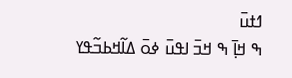ߗߙߎ߫
ߒ ߞߊ߲߫ ߒ ߞߏ߫ ߊߟߎ߫ ߦߋ߫ ߡߊ߬ߞߕߏ߬ߟߌ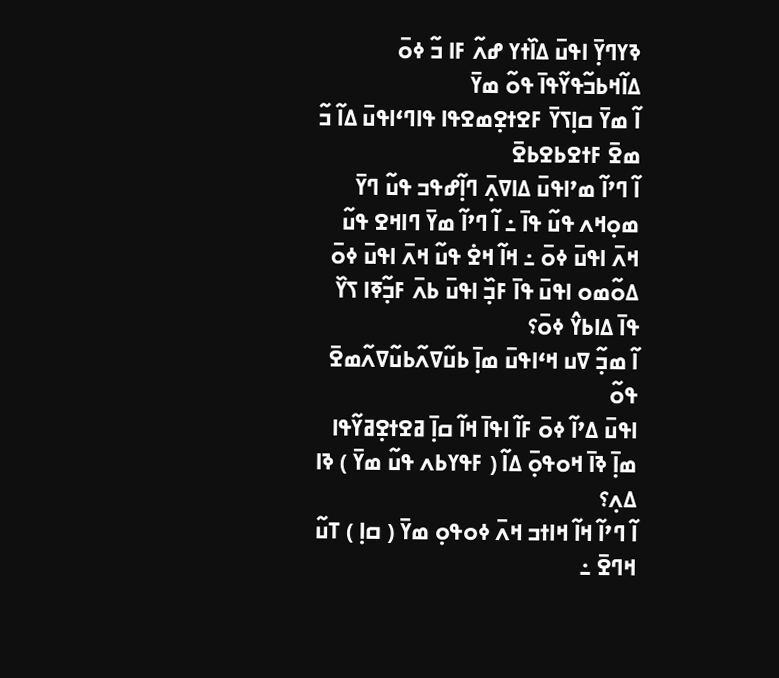ߢߌߣߌ߲߫ ߊߟߎ߫ ߡߊ߰ߙߌ ߝߍ߬ ߓߊ ߏ߬ ߦߋ߫ ߡߊ߬ߞߕߏ߬ߟߌ߬ߟߊ߫ ߟߋ߬ ߘߌ߫
ߊ߬ ߘߌ߫ ߛߊ߲ߖߌ߫ ߓߐߙߐ߲ߘߐߟߊ ߟߊߣߵߊߟߎ߫ ߡߊ߬ ߏ߬ ߘߐ߫ ߓߙߐߕߐߕߐ߫
ߊ߬ ߣߴߊ߬ ߘߴߊߟߎ߫ ߡߊߜߍ߲߫ ߣߊ߲߬ߝߟߏ ߟߎ߬ ߣߌ߫ ߘߋ߲ߞߍ ߟߎ߬ ߟߊ߫ ߸ ߊ߬ ߣߴߊ߬ ߘߌ߫ ߣߊߞߐ ߟߎ߬ ߞߍ߫ ߊߟߎ߫ ߦߋ߫ ߸ ߞߊ߬ ߞߐ߭ ߟߎ߬ ߞߍ߫ ߊߟߎ߫ ߦߋ߫
ߡߋ߬ߘߋ ߊߟߎ߫ ߟߊ߫ ߓߏ߲߰ ߊߟߎ߫ ߕߍ߫ ߓߏ߲߬ߧߊ ߖߌ߰ ߟߊ߫ ߡߊߕߌ߮ ߦߋ߫؟
ߊ߬ ߘߏ߲߬ ߜߎ ߞߵߊߟߎ߫ ߘߊ߲߫ ߕߎ߬ߜߍ߬ߕߎ߬ߜߍ߬ߘߐ߫ ߟߋ߬
ߊߟߎ߫ ߡߴߊ߬ ߦߋ߫ ߓߊ߬ ߊߟߊ߫ ߞߊ߬ ߛߊ߲߫ ߥߐߙߐ߲ߥߌ߬ߟߊ ߘߊ߲߫ ߢߊ߫ ߞߋߟߋ߲߫ ߡߊ߬ ( ߓߟߌߕߍ ߟߎ߬ ߘߌ߫ ) ߢߊ ߡߍ߲؟
ߊ߬ ߣߴߊ߬ ߞߊ߬ ߞߊߙߏ ߞߍ߫ ߦߋߟߋ߲ ߘߌ߫ ( ߛߊ߲ ) ߠߎ߬ ߞߣߐ߫ ߸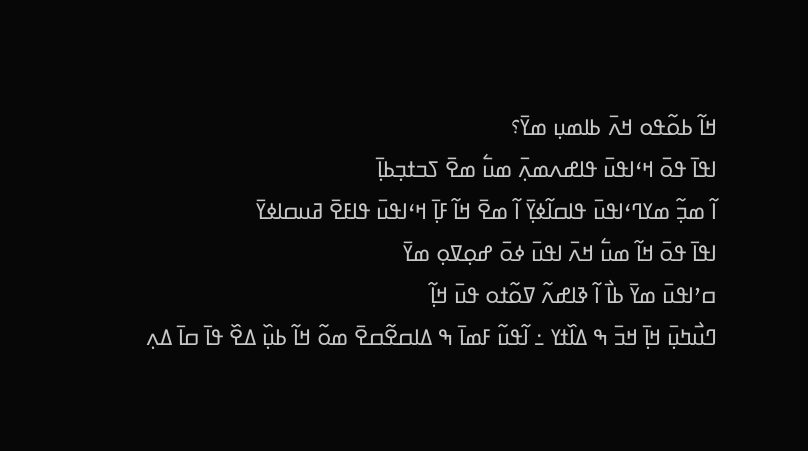ߞߊ߬ ߕߋ߬ߟߋ ߞߍ߫ ߕߊߘߎ߲ ߘߌ߫؟
ߊߟߊ߫ ߟߋ߫ ߞߵߊߟߎ߫ ߟߊߝߍߘߍ߲߫ ߘߎ߱ ߘߐ߫ ߖߏߙߏ߲ߕߊ߲߫
ߊ߬ ߘߏ߲߬ ߘߌߣߵߊߟߎ߫ ߟߊߛߊ߬ߦߌ߲߫ ߊ߬ ߘߐ߫ ߞߊ߬ ߓߊ߲߫ ߞߵߊߟߎ߫ ߟߊߓߐ߫ ߥߎߛߊߦߌ߫
ߊߟߊ߫ ߟߋ߫ ߞߊ߬ ߘߎ߱ ߞߍ߫ ߊߟߎ߫ ߦߋ߫ ߝߋ߲ߜߋ߲ ߘߌ߫
ߛߴߊߟߎ߫ ߘߌ߫ ߕߊ߯ ߊ߬ ߢߊߝߍ߬ ߜߋ߬ߙߋ ߟߎ߫ ߞߊ߲߬
ߣߎ߯ߤߎ߲߫ ߞߊ߲߫ ߞߏ߫ ߒ ߡߊ߰ߙߌ ߸ ߊ߬ߟߎ߬ ߓߘߊ߫ ߒ ߡߊߛߐ߬ߛߐ߫ ߘߋ߬ ߞߊ߬ ߕߎ߲߰ ߡߐ߰ ߟߊ߫ ߛߊ߫ ߡߍ߲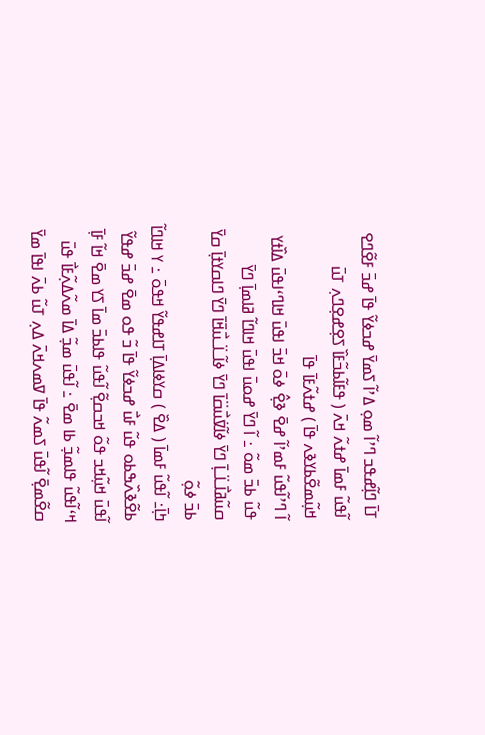ߠߊ߫ ߣߊ߲߬ߝߟߏ ߣߴߊ߬ ߘߋ߲ ߡߴߊ߬ ߖߘߌ߫ ߝߏߦߌ߬ ߟߊ߫ ߝߏ߫ ߓߐ߬ߣߐ
ߊ߬ߟߎ߬ ߓߘߊ߫ ߝߙߍ߬ ߞߍ߫ ( ߟߓߊ߬ߕߏ߬ߓߊ߰ ߖߐ߲ߝߐ߲ߣߍ߲ ߠߎ߫ ߞߎ߲߬ߘߐ߬ߕߌߢߍ ߟߊ߫ ) ߝߙߍ߬ߓߊ߫ ߟߊ߫
ߊ߬ ߣߴߊ߬ߟߎ߬ ߓߘߴߊ߬ ߝߐ߫ ߢߐ߲߮ ߦߋ߫ ߞߏ߫ ߊߟߎ߫ ߞߊߣߵߊߟߎ߫ ߡߊ߰ߙߌ ߟߎ߬ ߕߏ߫ ߘߋ߬ ߸ ߊ߬ ߣߌ߫ ߝߋߎ߫ ߊߟߎ߫ ߞߊߣߊ߬ ߥߊߘߊ߲߫ ߣߌ߫ ߛߎ߬ߥߊ߯ߺߊ߳ߺߊ߲߫ ߣߌ߫ ߦߊ߬ߜ߭ߎ߯ߛ߳ߊ߫ ߣߌ߫ ߦߊ߬ߺߊ߳ߺߎ߯ߞ߫ߊ߫ ߣߌ߫ ߣߊߛߌߙߊ߲߫ ߛߌ߫ ߕߏ߫ ߦߋ߲߬
ߤߊ߲߫߸ ߊ߬ߟߎ߬ ߓߘߊ߫ ( ߡߐ߰ ) ߛߌߦߊߡߊ߲߫ ߠߊߝߟߌ߬ ߞߟߋ߫ ߸ ߌ ߞߊߣߊ߬ ߕߐ߬ߢߍ߰ߒߕߋ ߟߎ߬ ߓߎ߯ ߝߏߦߌ߬ ߟߊ߫ ߏ߬ ߟߋ ߘߐ߫ ߝߏ߫ ߝߟߌ߬
ߊ߬ߟߎ߫ ߞߎ߲߬ߞߏ ߟߋ߬ ߞߏߛߐ߲߬ ߊ߬ߟߎ߬ ߟߊߕߏ߫ ߘߊ߫ ߖߌ ߘߐ߫ ߞߊ߬ ߓߊ߲߫ ߞߵߊ߬ߟߎ߬ ߟߊߘߏ߲߬ ߕߊ ߘߐ߫ ߸ ߊ߬ߟߎ߫ ߘߏ߲߬ ߡߊ߫ ߘߍ߬ߡߍ߲߬ߓߊ߯ ߟߎ߫ ߛߐ߬ߘߐ߲߫ ߊ߬ߟߎ߫ ߖߘߍ߬ ߟߊ߫ ߜߘߍߞߍ߫ ߡߍ߲ ߠߎ߬ ߕߍ߫ ߊߟߊ߫ ߘߌ߫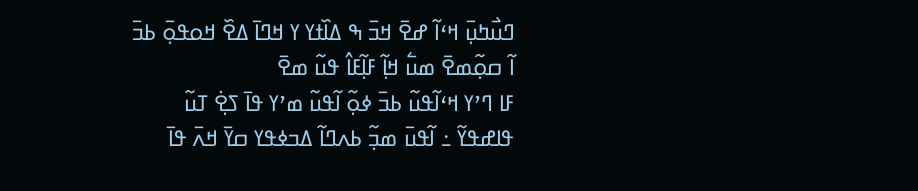ߣߎ߯ߤߎ߲߫ ߞߵߊ߬ ߝߐ߫ ߞߏ߫ ߒ ߡߊ߰ߙߌ ߌ ߞߣߊ߫ ߡߐ߰ ߞߋߟߋ߲߫ ߕߏ߫ ߊ߬ ߛߋ߲߬ߘߐ߫ ߘߎ߱ ߞߊ߲߬ ߓߊ߲߬ߓߊ߮ ߟߎ߬ ߘߐ߫
ߓߊ ߣߴߌ ߞߵߊ߬ߟߎ߬ ߕߏ߫ ߦߋ߲߬ ߊ߬ߟߎ߬ ߘߴߌ ߟߊ߫ ߖߐ߲߭ ߠߎ߬ ߟߊߝߟߌ߬ ߸ ߊ߬ߟߎ߫ ߘߏ߲߬ ߕߍߣߊ߬ ߡߏߦߟߌ ߛߌ߫ ߞߍ߫ ߟߊ߫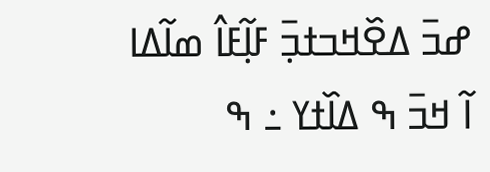ߝߏ߫ ߡߐ߰ߞߏߙߏ߲߫ ߓߊ߲߬ߓߊ߮ ߘߊ߬ߡߊ
ߊ߬ ߞߏ߫ ߒ ߡߊ߰ߙߌ ߸ ߒ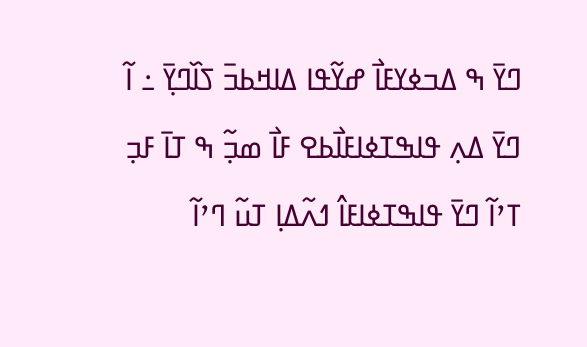ߣߌ߫ ߒ ߡߏߦߌߓߊ߯ ߝߌ߬ߟߊ ߡߊߞߕߏ߫ ߖߊ߰ߣߌ߲߫ ߸ ߊ߬ ߣߌ߫ ߡߍ߲ ߟߊߒߠߦߊߓߊ߯ߕߐ ߓߊ߯ ߘߏ߲߬ ߒ ߠߊ߫ ߓߏ߲ ߠߴߊ߬ ߣߌ߫ ߟߊߒߠߦߊߓߊ߮ ߗߍ߬ߡߊ߲ ߠߎ߬ ߣߴߊ߬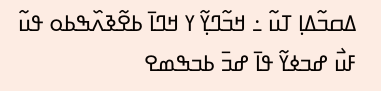ߡߛߏ߬ߡߊ߲ ߠߎ߬ ߸ ߞߏ߬ߣߌ߲߬ ߌ ߞߣߊ߫ ߕߐ߬ߢߍ߰ߒߕߋ ߟߎ߬ ߓߎ߯ ߝߏߦߌ߬ ߟߊ߫ ߝߏ߫ ߕߏߒߘߐ